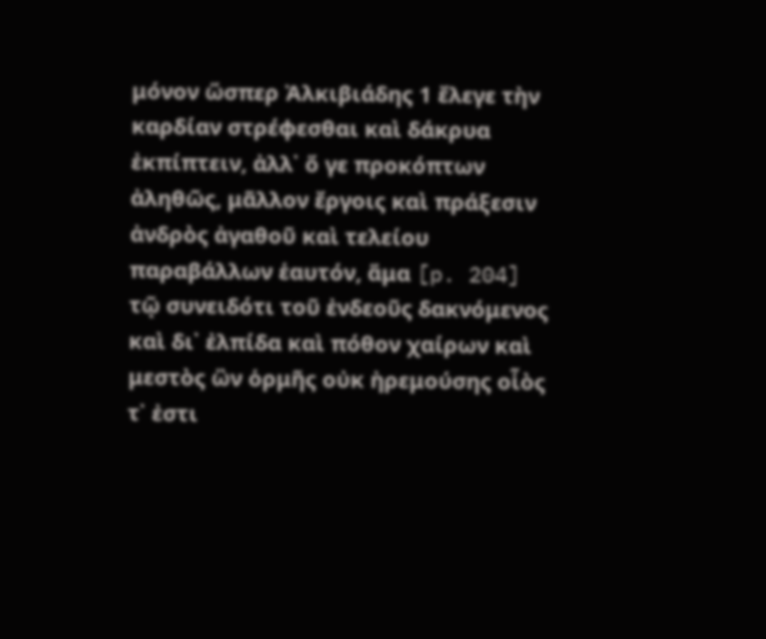μόνον ὥσπερ Ἀλκιβιάδης 1 ἔλεγε τὴν καρδίαν στρέφεσθαι καὶ δάκρυα ἐκπίπτειν, ἀλλ᾽ ὅ γε προκόπτων ἀληθῶς, μᾶλλον ἔργοις καὶ πράξεσιν ἀνδρὸς ἀγαθοῦ καὶ τελείου παραβάλλων ἑαυτόν, ἅμα [p. 204] τῷ συνειδότι τοῦ ἐνδεοῦς δακνόμενος καὶ δι᾽ ἐλπίδα καὶ πόθον χαίρων καὶ μεστὸς ὢν ὁρμῆς οὐκ ἠρεμούσης οἷὸς τ᾽ ἐστι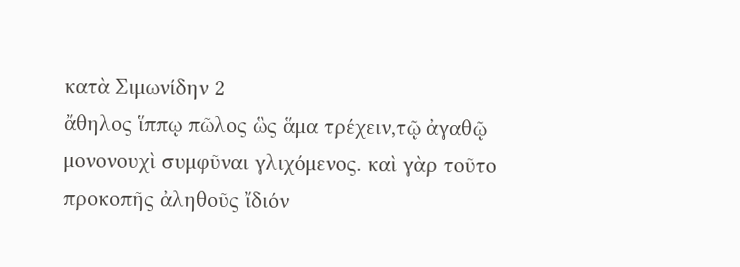κατὰ Σιμωνίδην 2
ἄθηλος ἵππῳ πῶλος ὣς ἅμα τρέχειν,τῷ ἀγαθῷ μονονουχὶ συμφῦναι γλιχόμενος. καὶ γὰρ τοῦτο προκοπῆς ἀληθοῦς ἴδιόν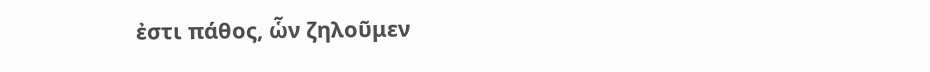ἐστι πάθος, ὧν ζηλοῦμεν